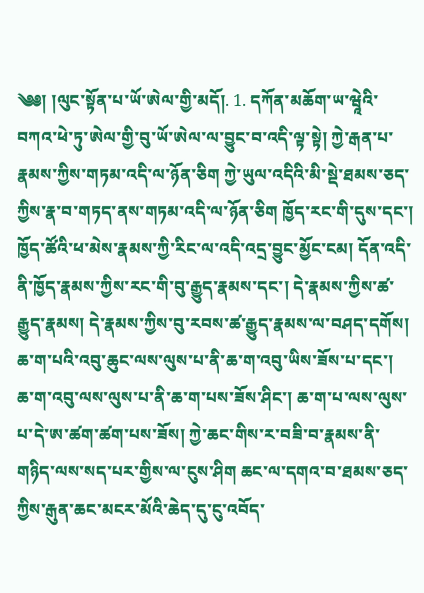༄༅། །ལུང་སྟོན་པ་ཡོ་ཨེལ་གྱི་མདོ།. 1. དཀོན་མཆོག་ཡ་ཝཱེའི་བཀའ་ཕེ་ཏུ་ཨེལ་གྱི་བུ་ཡོ་ཨེལ་ལ་བྱུང་བ་འདི་ལྟ་སྟེ། ཀྱེ་རྒན་པ་རྣམས་ཀྱིས་གཏམ་འདི་ལ་ཉོན་ཅིག ཀྱེ་ཡུལ་འདིའི་མི་སྡེ་ཐམས་ཅད་ཀྱིས་རྣ་བ་གཏད་ནས་གཏམ་འདི་ལ་ཉོན་ཅིག ཁྱོད་རང་གི་དུས་དང་། ཁྱོད་ཚོའི་ཕ་མེས་རྣམས་ཀྱི་རིང་ལ་འདི་འདྲ་བྱུང་མྱོང་ངམ། དོན་འདི་ནི་ཁྱོད་རྣམས་ཀྱིས་རང་གི་བུ་རྒྱུད་རྣམས་དང་། དེ་རྣམས་ཀྱིས་ཚ་རྒྱུད་རྣམས། དེ་རྣམས་ཀྱིས་བུ་རབས་ཚ་རྒྱུད་རྣམས་ལ་བཤད་དགོས། ཆ་ག་པའི་འབུ་ཆུང་ལས་ལུས་པ་ནི་ཆ་ག་འབུ་ཡིས་ཟོས་པ་དང་། ཆ་ག་འབུ་ལས་ལུས་པ་ནི་ཆ་ག་པས་ཟོས་ཤིང་། ཆ་ག་པ་ལས་ལུས་པ་དེ་ཨ་ཚག་ཚག་པས་ཟོས། ཀྱེ་ཆང་གིས་ར་བཟི་བ་རྣམས་ནི་གཉིད་ལས་སད་པར་གྱིས་ལ་ངུས་ཤིག ཆང་ལ་དགའ་བ་ཐམས་ཅད་ཀྱིས་རྒུན་ཆང་མངར་མོའི་ཆེད་དུ་ངུ་འབོད་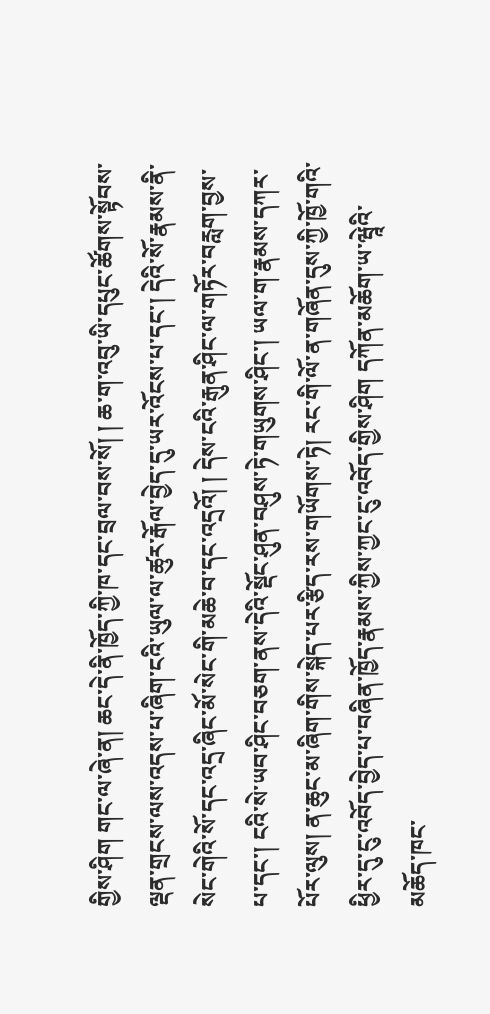གྱིས་ཤིག གང་ལ་ཞེ་ན། ཆང་དེ་ནི་ཁྱོད་ཀྱི་ཁ་དང་བྲལ་བས་སོ། ། ཆ་ག་འབུ་ཡི་དཔུང་ཚོགས་སྟོབས་ལྡན་གྲངས་ལས་འདས་པ་ཞིག་ངའི་ཡུལ་ལ་ཚུར་རྒོལ་བྱེད་དུ་ཡར་འོངས་པ་དང་། དེའི་སོ་རྣམས་ནི་སེང་གེའི་སོ་དང་འདྲ་ཞིང་མོ་སེང་གི་མཆེ་བ་དང་འདྲའོ། ། དེས་ངའི་རྒུན་ཤིང་ལ་གཏོར་བརླག་བྱས་པ་དང་། ངའི་སེ་ཡབ་ཤིང་བཅག་ནས་དེའི་སྡོང་ཤུན་བཤུས་ཏེ་གཡུགས་ཤིང་། ཡལ་ག་རྣམས་དཀར་པོར་ལུས། ན་ཆུང་མ་ཞིག་གིས་སྐེད་པར་རྩིད་རས་གཡོགས་ཏེ། རང་གི་ལོ་ན་གཞོན་དུས་ཀྱི་ཁྱོ་གའི་ཕྱིར་དུ་ངུ་འབོད་བྱེད་པ་བཞིན་ཁྱོད་རྣམས་ཀྱིས་ཀྱང་ངུ་འབོད་གྱིས་ཤིག དཀོན་མཆོག་ཡ་ཝཱེའི་མཆོད་ཁང་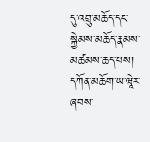དུ་འབྲུ་མཆོད་དང་སྐྱེམས་མཆོད་རྣམས་མཚམས་ཆད་པས། དཀོན་མཆོག་ཡ་ཝཱེར་ཞབས་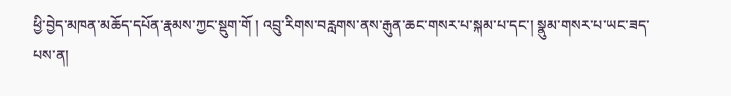ཕྱི་བྱེད་མཁན་མཆོད་དཔོན་རྣམས་ཀྱང་སྡུག་གོ ། འབྲུ་རིགས་བརླགས་ནས་རྒུན་ཆང་གསར་པ་སྐམ་པ་དང་། སྣུམ་གསར་པ་ཡང་ཟད་པས་ན།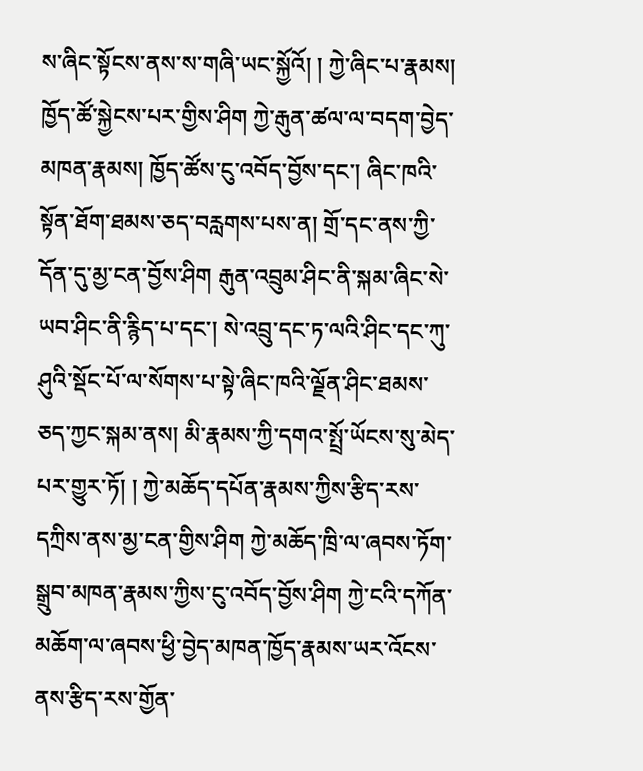ས་ཞིང་སྟོངས་ནས་ས་གཞི་ཡང་སྐྱོའོ། ། ཀྱེ་ཞིང་པ་རྣམས། ཁྱོད་ཚོ་སྐྱེངས་པར་གྱིས་ཤིག ཀྱེ་རྒུན་ཚལ་ལ་བདག་བྱེད་མཁན་རྣམས། ཁྱོད་ཚོས་ངུ་འབོད་བྱོས་དང་། ཞིང་ཁའི་སྟོན་ཐོག་ཐམས་ཅད་བརླགས་པས་ན། གྲོ་དང་ནས་ཀྱི་དོན་དུ་མྱ་ངན་བྱོས་ཤིག རྒུན་འབྲུམ་ཤིང་ནི་སྐམ་ཞིང་སེ་ཡབ་ཤིང་ནི་རྙིད་པ་དང་། སེ་འབྲུ་དང་ཏ་ལའི་ཤིང་དང་ཀུ་ཤུའི་སྡོང་པོ་ལ་སོགས་པ་སྟེ་ཞིང་ཁའི་ལྗོན་ཤིང་ཐམས་ཅད་ཀྱང་སྐམ་ནས། མི་རྣམས་ཀྱི་དགའ་སྤྲོ་ཡོངས་སུ་མེད་པར་གྱུར་ཏོ། ། ཀྱེ་མཆོད་དཔོན་རྣམས་ཀྱིས་རྩིད་རས་དཀྲིས་ནས་མྱ་ངན་གྱིས་ཤིག ཀྱེ་མཆོད་ཁྲི་ལ་ཞབས་ཏོག་སྒྲུབ་མཁན་རྣམས་ཀྱིས་ངུ་འབོད་བྱོས་ཤིག ཀྱེ་ངའི་དཀོན་མཆོག་ལ་ཞབས་ཕྱི་བྱེད་མཁན་ཁྱོད་རྣམས་ཡར་འོངས་ནས་རྩིད་རས་གྱོན་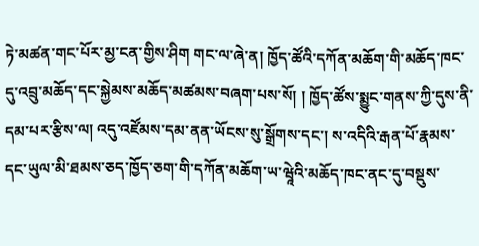ཏེ་མཚན་གང་པོར་མྱ་ངན་གྱིས་ཤིག གང་ལ་ཞེ་ན། ཁྱོད་ཚོའི་དཀོན་མཆོག་གི་མཆོད་ཁང་དུ་འབྲུ་མཆོད་དང་སྐྱེམས་མཆོད་མཚམས་བཞག་པས་སོ། ། ཁྱོད་ཚོས་སྨྱུང་གནས་ཀྱི་དུས་ནི་དམ་པར་རྩིས་ལ། འདུ་འཛོམས་དམ་ནན་ཡོངས་སུ་སྒྲོགས་དང་། ས་འདིའི་རྒན་པོ་རྣམས་དང་ཡུལ་མི་ཐམས་ཅད་ཁྱོད་ཅག་གི་དཀོན་མཆོག་ཡ་ཝཱེའི་མཆོད་ཁང་ནང་དུ་བསྡུས་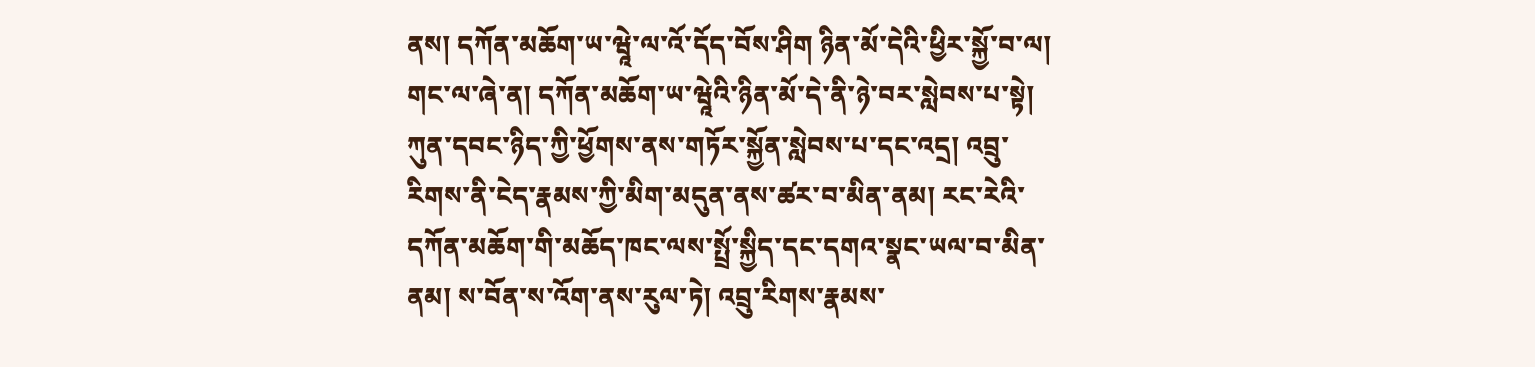ནས། དཀོན་མཆོག་ཡ་ཝཱེ་ལ་འོ་དོད་བོས་ཤིག ཉིན་མོ་དེའི་ཕྱིར་སྐྱོ་བ་ལ། གང་ལ་ཞེ་ན། དཀོན་མཆོག་ཡ་ཝཱེའི་ཉིན་མོ་དེ་ནི་ཉེ་བར་སླེབས་པ་སྟེ། ཀུན་དབང་ཉིད་ཀྱི་ཕྱོགས་ནས་གཏོར་སྐྱོན་སླེབས་པ་དང་འདྲ། འབྲུ་རིགས་ནི་ངེད་རྣམས་ཀྱི་མིག་མདུན་ནས་ཚར་བ་མིན་ནམ། རང་རེའི་དཀོན་མཆོག་གི་མཆོད་ཁང་ལས་སྤྲོ་སྐྱིད་དང་དགའ་སྣང་ཡལ་བ་མིན་ནམ། ས་བོན་ས་འོག་ནས་རུལ་ཏེ། འབྲུ་རིགས་རྣམས་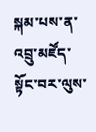སྐམ་པས་ན་འབྲུ་མཛོད་སྟོང་བར་ལུས་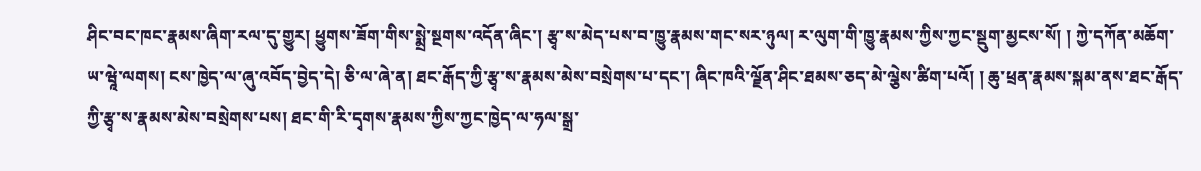ཤིང་བང་ཁང་རྣམས་ཞིག་རལ་དུ་གྱུར། ཕྱུགས་ཟོག་གིས་སྨྲེ་སྔགས་འདོན་ཞིང་། རྩྭ་ས་མེད་པས་བ་ཁྱུ་རྣམས་གང་སར་ཉུལ། ར་ལུག་གི་ཁྱུ་རྣམས་ཀྱིས་ཀྱང་སྡུག་མྱངས་སོ། ། ཀྱེ་དཀོན་མཆོག་ཡ་ཝཱེ་ལགས། ངས་ཁྱེད་ལ་ཞུ་འབོད་བྱེད་དེ། ཅི་ལ་ཞེ་ན། ཐང་རྒོད་ཀྱི་རྩྭ་ས་རྣམས་མེས་བསྲེགས་པ་དང་། ཞིང་ཁའི་ལྗོན་ཤིང་ཐམས་ཅད་མེ་ལྕེས་ཚིག་པའོ། ། ཆུ་ཕྲན་རྣམས་སྐམ་ནས་ཐང་རྒོད་ཀྱི་རྩྭ་ས་རྣམས་མེས་བསྲེགས་པས། ཐང་གི་རི་དྭགས་རྣམས་ཀྱིས་ཀྱང་ཁྱེད་ལ་ཧལ་སྒྲ་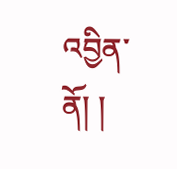འབྱིན་ནོ། །